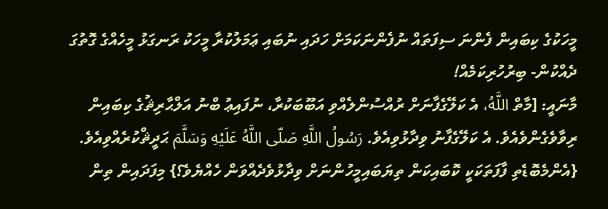މީހަކުގެ ކިބައިން ފެންނަ ސިފަތައް ނުފެންނަކަމަށް ހަދައި ނުބައި ޢަމަލުކުރާ މީހަކު ރަނގަޅު މީހެއްގެ ގޮތުގަ ދެއްކުން- ބިރުހުރިކަމެއް!
މާނައީ: [މާތް اللَّهُ، އެ ކަލޭގެފާނަށް ރުއްސުންލެއްވި އަބޫބަކުރާ، ނުފައިޢު ބްނު އަލްޙާރިޘުގެ ކިބައިން ރިވާވެގެންވެއެވެ. އެ ކަލޭގެފާނު ވިދާޅުވިއެވެ. رَسُولُ اللَّهِ صَلّى اللَّهُ عَلَيْهِ وَسَلَّمَ ޙަދީޘްކުރެއްވިއެވެ. {އެންމެބޮޑެތި ފާފަތަކަކީ ކޮބައިކަން ތިޔަބައިމީހުންނަށް ވިދާޅުވެދެއްވަން ހެއްޔެވެ؟} މިފަދައިން ތިން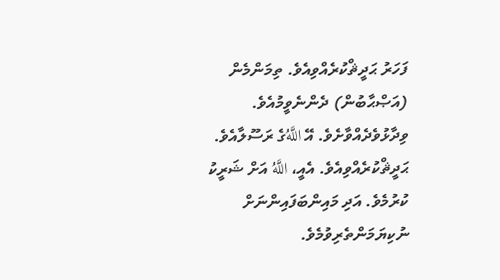ފަހަރު ޙަދީޘްކުރެއްވިއެވެ. ތިމަންމެން (އަޞްޙާބުން) ދެންނެވީމުއެވެ. ވިދާޅުވެދެއްވާށެވެ. އޭ اللَّهُގެ ރަސޫލާއެވެ. ޙަދީޘްކުރެއްވިއެވެ. އެއީ، اللَّهُ އަށް ޝަރީކު ކުރުމެވެ. އަދި މައިންބަފައިންނަށް ނުކިޔަމަންތެރިވުމެވެ.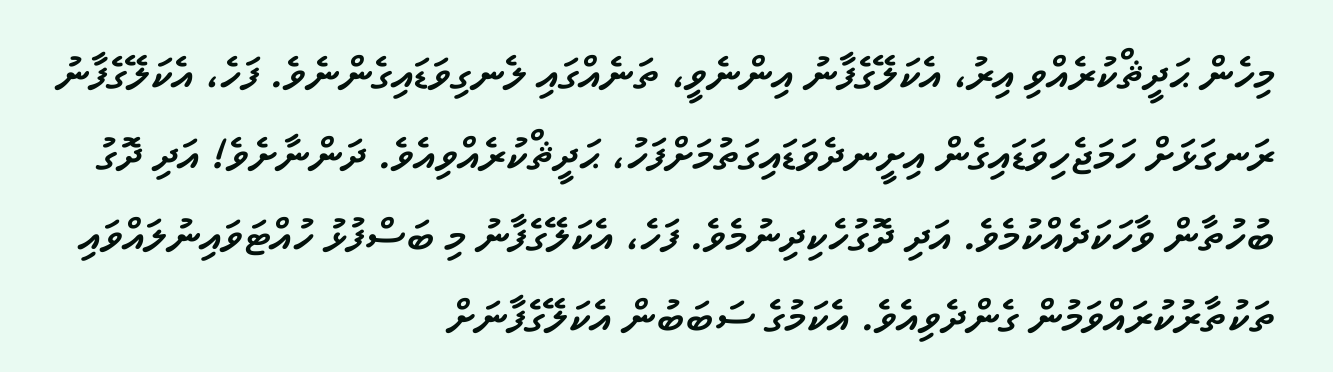މިހެން ޙަދީޘްކުރެއްވި އިރު، އެކަލޭގެފާނު އިންނެވީ، ތަނެއްގައި ލެނގިވަޑައިގެންނެވެ. ފަހެ، އެކަލޭގެފާނު ރަނގަޅަށް ހަމަޖެހިވަޑައިގެން އިށީނދެވަޑައިގަތުމަށްފަހު، ޙަދީޘްކުރެއްވިއެވެ. ދަންނާށެވެ! އަދި ދޮގު ބުހުތާން ވާހަކަދެއްކުމެވެ. އަދި ދޮގުހެކިދިނުމެވެ. ފަހެ، އެކަލޭގެފާނު މި ބަސްފުޅު ހުއްޓަވައިނުލައްވައި ތަކުތާރުކުރައްވަމުން ގެންދެވިއެވެ. އެކަމުގެ ސަބަބުން އެކަލޭގެފާނަށް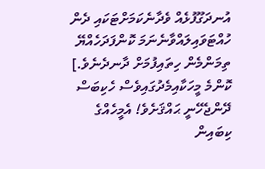އުނދަގޫފުޅެއް ވެދާނެކަމަށްޓަކައި ދެން ހުއްޓަވައިލައްވާނެނަމަ ކޮންފަދަހެއްޔޭ ތިމަންމެން ހިތައިފުމަށް ދާނދެނެވެ.]
ކޮންމެ މީހަކާއިމެދުގައިވެސް ހެކިބަސް ދޭންޖެހޭނީ ޙައްޤަށެވެ! އެމީހެއްގެ ކިބައިން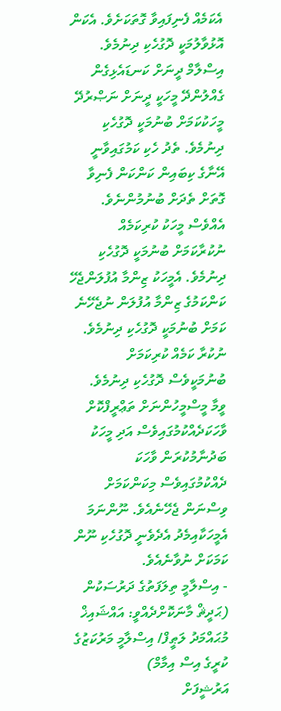އެކަމެއް ފެނިފައިވާ ގޮތަކަށެވެ. އެކަން އޮޅުވާލުމަކީ ދޮގުހެކި ދިނުމެވެ. އިސްލާމް ދީނަށް ކަނޑައެޅިގެން ގެއްލުންދޭ މީހަކީ ދީނަށް ނަޞްރުދޭ މީހަކުކަމަށް ބުނުމަކީ ދޮގުހެކި ދިނުމެވެ. ތެދު ހެކި ކަމުގައިވާނީ އޭނާގެ ކިބައިން ކަންކަން ފެނިވާ ގޮތަށް ތެދަށް ބުނުމުންނެވެ.
އެއްވެސް މީހަކު ކުރިކަމެއް ނުކުރާކަމަށް ބުނުމަކީ ދޮގުހެކި ދިނުމެވެ. އެމީހަކު ޒިންމާ އުފުލަންޖެހޭ ކަންކަމުގެ ޒިންމާ އުފުލަން ނުޖެހޭނެ ކަމަށް ބުނުމަކީ ދޮގުހެކި ދިނުމެވެ. ނުކުރާ ކަމެއް ކުރިކަމަށް ބުނުމަކީވެސް ދޮގުހެކި ދިނުމެވެ.
ވީމާ މީސްމީހުންނަށް ތަޢްރީފްކޮށް ވާހަކަދެއްކުމުގައިވެސް އަދި މީހަކު ބަދުނާމުކުރަން ވާހަކަ ދެއްކުމުގައިވެސް މިކަންކަމަށް ވިސްނަން ޖެހޭނެއެވެ. ނޫންނަމަ އެމީހަކާއިމެދު އެދެވެނީ ދޮގުހެކި ނޫން ކަމަކަށް ނުވާނެއެވެ.
- އިސްލާމީ ތިލަފަތުގެ ދަރުސަކުން
(ޙަދީޘް މާނަކޮށްދެއްވީ: އައްޝައިޚް މުޙައްމަދު ލަޠީފް/ އިސްލާމީ މަރުކަޒުގެ ކުރީގެ އިސް އިމާމް)
އަރުޝީފަށް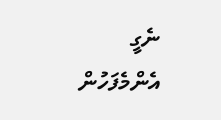ނެގީ
އެންމެފަހުން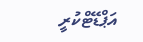އަޕްޑޭޓްކުރީ